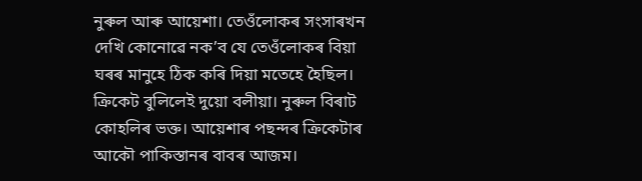নুৰুল আৰু আয়েশা। তেওঁলোকৰ সংসাৰখন দেখি কোনোৱে নক’ব যে তেওঁলোকৰ বিয়া ঘৰৰ মানুহে ঠিক কৰি দিয়া মতেহে হৈছিল। ক্ৰিকেট বুলিলেই দুয়ো বলীয়া। নুৰুল বিৰাট কোহলিৰ ভক্ত। আয়েশাৰ পছন্দৰ ক্ৰিকেটাৰ আকৌ পাকিস্তানৰ বাবৰ আজম।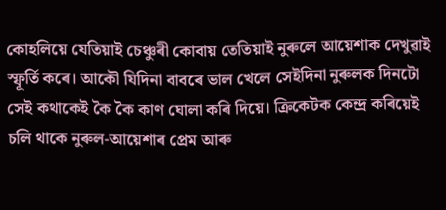কোহলিয়ে যেতিয়াই চেঞ্চুৰী কোবায় তেতিয়াই নুৰুলে আয়েশাক দেখুৱাই স্ফূৰ্তি কৰে। আকৌ যিদিনা বাবৰে ভাল খেলে সেইদিনা নুৰুলক দিনটো সেই কথাকেই কৈ কৈ কাণ ঘোলা কৰি দিয়ে। ক্ৰিকেটক কেন্দ্ৰ কৰিয়েই চলি থাকে নুৰুল-আয়েশাৰ প্ৰেম আৰু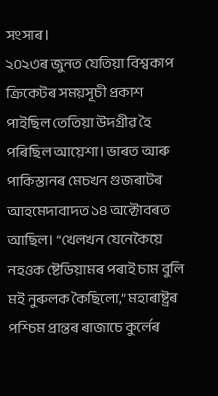সংসাৰ।
২০২৩ৰ জুনত যেতিয়া বিশ্বকাপ ক্ৰিকেটৰ সময়সূচী প্ৰকাশ পাইছিল তেতিয়া উদগ্ৰীৱ হৈ পৰিছিল আয়েশা। ভাৰত আৰু পাকিস্তানৰ মেচখন গুজৰাটৰ আহমেদাবাদত ১৪ অক্টোবৰত আছিল। “খেলখন যেনেকৈয়ে নহওক ষ্টেডিয়ামৰ পৰাই চাম বুলি মই নুৰুলক কৈছিলো,” মহাৰাষ্ট্ৰৰ পশ্চিম প্ৰান্তৰ ৰাজাচে কুৰ্লেৰ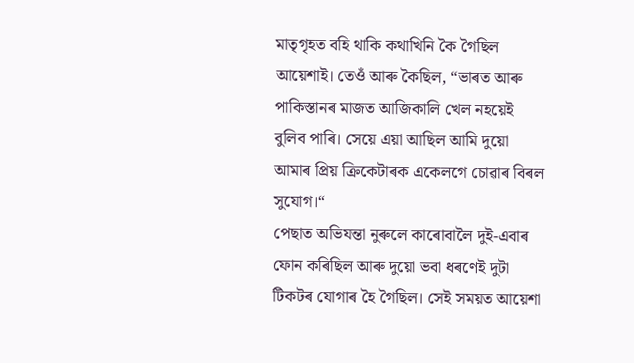মাতৃগৃহত বহি থাকি কথাখিনি কৈ গৈছিল আয়েশাই। তেওঁ আৰু কৈছিল, “ভাৰত আৰু পাকিস্তানৰ মাজত আজিকালি খেল নহয়েই বুলিব পাৰি। সেয়ে এয়া আছিল আমি দুয়ো আমাৰ প্ৰিয় ক্ৰিকেটাৰক একেলগে চোৱাৰ বিৰল সুযোগ।“
পেছাত অভিযন্তা নুৰুলে কাৰোবালৈ দুই-এবাৰ ফোন কৰিছিল আৰু দুয়ো ভবা ধৰণেই দুটা টিকটৰ যোগাৰ হৈ গৈছিল। সেই সময়ত আয়েশা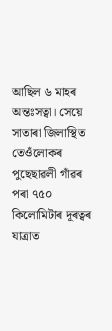আছিল ৬ মাহৰ অন্তঃসত্বা। সেয়ে সাতাৰা জিলাস্থিত তেওঁলোকৰ পুছেছাৱলী গাঁৱৰ পৰা ৭৫০ কিলোমিটাৰ দূৰত্বৰ যাত্ৰাত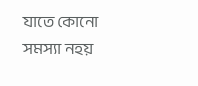যাতে কোনো সমস্যা নহয়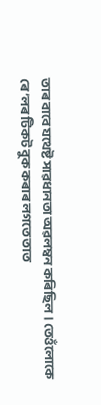তাৰ বাবে যথেষ্ট সাৱধানতা অৱলম্বন কৰিছিল। তেওঁলোকে ৰে’লৰ টিকট বুক কৰাৰ লগতে তাত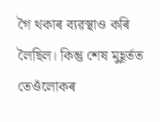গৈ থকাৰ ব্যৱস্থাও কৰি লৈছিল। কিন্তু শেষ মুহূৰ্তত তেওঁলোকৰ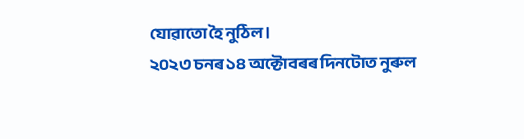যোৱাতো হৈ নুঠিল।
২০২৩ চনৰ ১৪ অক্টোবৰৰ দিনটোত নুৰুল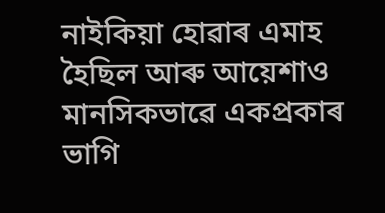নাইকিয়া হোৱাৰ এমাহ হৈছিল আৰু আয়েশাও মানসিকভাৱে একপ্ৰকাৰ ভাগি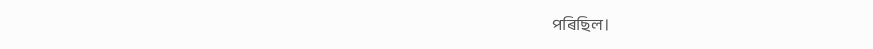পৰিছিল।